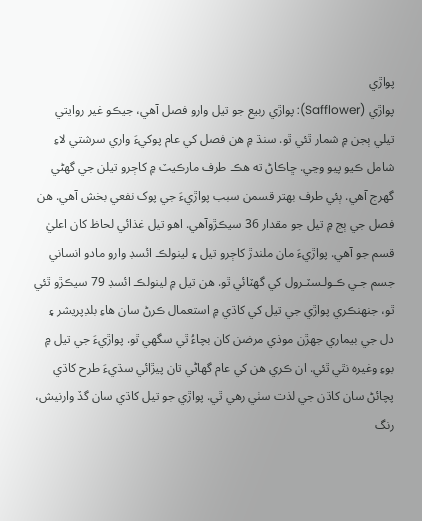پواڙي
پواڙي (Safflower): پواڙي ربيع جو تيل وارو فصل آهي، جيڪو غير روايتي تيلي ٻجن ۾ شمار ٿئي ٿو. سنڌ ۾ هن فصل کي عام پوکيءَ واري سرشتي لاءِ شامل ڪيو پيو وڃي. ڇاڪاڻ ته هڪ طرف مارڪيٽ ۾ کاڄرو تيلن جي گھڻي گھرج آهي. ٻئي طرف بهتر قسمن سبب پواڙيءَ جي پوک نفعي بخش آهي. هن فصل جي ٻج ۾ تيل جو مقدار 36 سيڪڙوآهي. اهو تيل غذائي لحاظ کان اعليٰ قسم جو آهي. پواڙيءَ مان ملندڙ کاڄرو تيل ۽ لينولڪ ائسڊ وارو مادو انساني جسم جـي ڪـولـسٽـرول کي گھٽائي ٿو. هن تيل ۾ لينولڪ ائسڊ 79 سيڪڙو ٿئي ٿو، جنهنڪري پواڙي جي تيل کي کاڌي ۾ استعمال ڪرڻ سان هاءِ بلڊپريشر ۽ دل جي بيماري جھڙن موذي مرضن کان بچاءُ ٿي سگھي ٿو. پواڙيءَ جي تيل ۾ بوءِ وغيره نٿي ٿئي. ان ڪري هن کي عام گھاڻي تان پيڙائي سڌيءَ طرح کاڌي پچائڻ سان کاڌن جي لذت سٺي رهي ٿي. پواڙي جو تيل کاڌي سان گڏ وارنيش، رنگ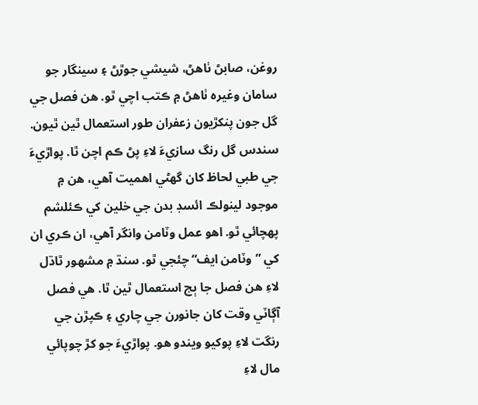روغن، صابڻ ٺاهڻ، شيشي جوڙڻ ۽ سينگار جو سامان وغيره ٺاهڻ ۾ ڪتب اچي ٿو. هن فصل جي گل جون پنکڙيون زعفران طور استعمال ٿين ٿيون. سندس گل رنگ سازيءَ لاءِ پڻ ڪم اچن ٿا. پواڙيءَ جي طبي لحاظ کان گھڻي اهميت آهي، هن ۾ موجود لينولڪ ائسڊ بدن جي خلين کي ڪئلشم پهچائي ٿو. اهو عمل وٽامن وانگر آهي، ان ڪري ان کي ”وٽامن ايف“ چئجي ٿو. سنڌ ۾ مشهور ٿاڌل لاءِ هن فصل جا ٻج استعمال ٿين ٿا. هي فصل آڳاٽي وقت کان جانورن جي چاري ۽ ڪپڙن جي رنگت لاءِ پوکيو ويندو هو. پواڙيءَ جو کڙ چوپائي مال لاءِ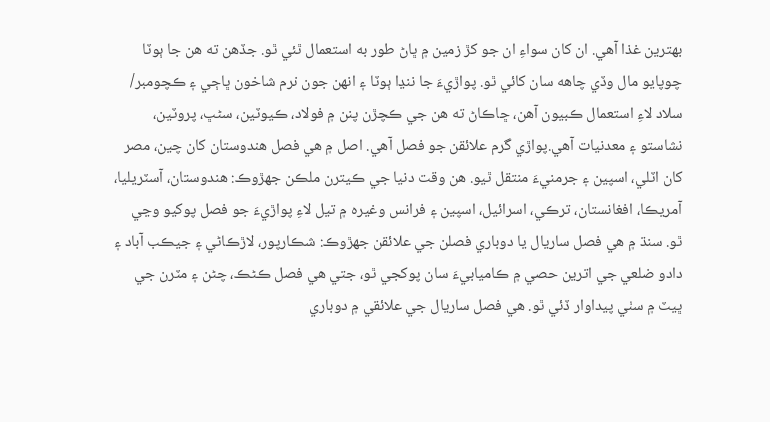بهترين غذا آهي. ان کان سواءِ ان جو کڙ زمين ۾ ڀاڻ طور به استعمال ٿئي ٿو. جڏهن ته هن جا ٻوٽا چوپايو مال وڏي چاهه سان کائي ٿو. پواڙيءَ جا ننڍا ٻوٽا ۽ انهن جون نرم شاخون ڀاڄي ۽ ڪچومبر/ سلاد لاءِ استعمال ڪبيون آهن، ڇاڪاڻ ته هن جي ڪچڙن پنن ۾ فولاد، ڪيوٽين، سڻڀ، پروٽين، نشاستو ۽ معدنيات آهي.پواڙي گرم علائقن جو فصل آهي. اصل ۾ هي فصل هندوستان کان چين، مصر کان اٽلي، اسپين ۽ جرمنيءَ منتقل ٿيو. هن وقت دنيا جي ڪيترن ملڪن جھڙوڪ: هندوستان، آسٽريليا، آمريڪا، افغانستان، ترڪي، اسرائيل، اسپين ۽ فرانس وغيره ۾ تيل لاءِ پواڙيءَ جو فصل پوکيو وڃي ٿو. سنڌ ۾ هي فصل ساريال يا دوباري فصلن جي علائقن جھڙوڪ: شڪارپور، لاڙڪاڻي ۽ جيڪب آباد ۽ دادو ضلعي جي اترين حصي ۾ ڪاميابيءَ سان پوکجي ٿو، جتي هي فصل ڪڻڪ، چڻن ۽ مٽرن جي ڀيٽ ۾ سٺي پيداوار ڏئي ٿو. هي فصل ساريال جي علائقي ۾ دوباري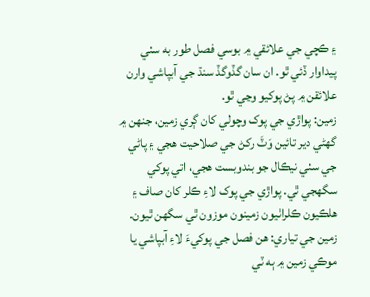۽ ڪچي جي علائقي ۾ بوسي فصل طور به سٺي پيداوار ڏئي ٿو. ان سان گڏوگڏ سنڌ جي آبپاشي وارن علائقن ۾ پڻ پوکيو وڃي ٿو.
زمين: پواڙي جي پوک وچولي کان ڳري زمين، جنهن ۾ گھڻي دير تائين وَٽَ رکڻ جي صلاحيت هجي ۽ پاڻي جي سٺي نيڪال جو بندوبست هجي، اتي پوکي سگهجي ٿي. پواڙي جي پوک لاءِ ڪلر کان صاف ۽ هلڪيون ڪلراٺيون زمينون موزون ٿي سگھن ٿيون.
زمين جي تياري: هن فصل جي پوکيءَ لاءِ آبپاشي يا موڪي زمين ۾ ٻه ٽي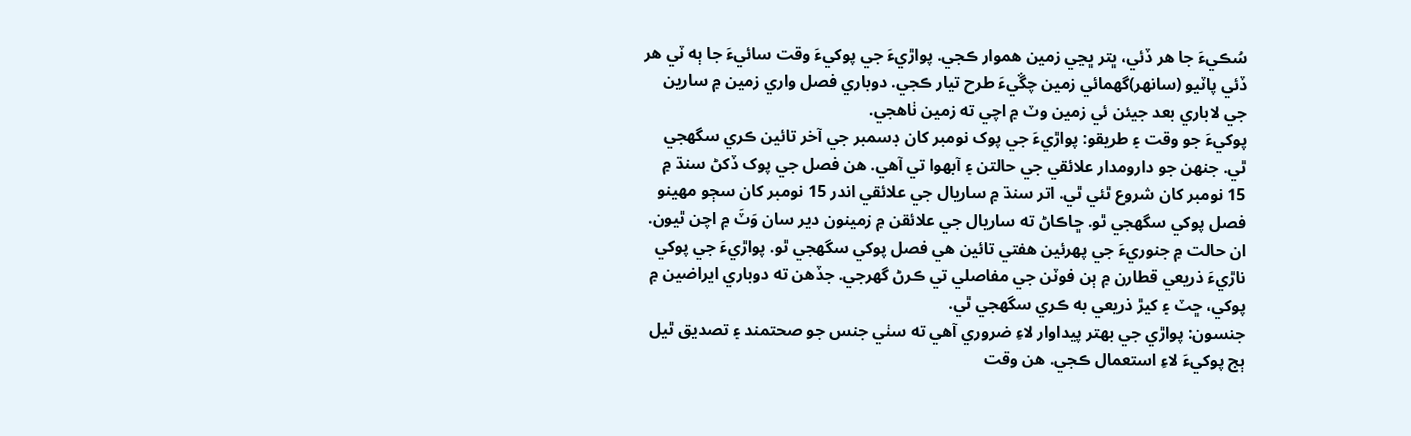سُڪيءَ جا هر ڏئي، ڀتر ڀڃي زمين هموار ڪجي. پواڙيءَ جي پوکيءَ وقت سائيءَ جا ٻه ٽي هر ڏئي پاٽيو (سانهر)گھمائي زمين چڱيءَ طرح تيار ڪجي. دوباري فصل واري زمين ۾ سارين جي لاباري بعد جيئن ئي زمين وٽ ۾ اچي ته زمين ٺاهجي.
پوکيءَ جو وقت ۽ طريقو: پواڙيءَ جي پوک نومبر کان ڊسمبر جي آخر تائين ڪري سگھجي ٿي. جنهن جو دارومدار علائقي جي حالتن ۽ آبهوا تي آهي. هن فصل جي پوک ڏکڻ سنڌ ۾ 15 نومبر کان شروع ٿئي ٿي. اتر سنڌ ۾ ساريال جي علائقي اندر 15 نومبر کان سڄو مهينو فصل پوکي سگھجي ٿو. ڇاڪاڻ ته ساريال جي علائقن ۾ زمينون دير سان وَٽَ ۾ اچن ٿيون. ان حالت ۾ جنوريءَ جي پهرئين هفتي تائين هي فصل پوکي سگھجي ٿو. پواڙيءَ جي پوکي ناڙيءَ ذريعي قطارن ۾ ٻن فوٽن جي مفاصلي تي ڪرڻ گھرجي. جڏهن ته دوباري ايراضين ۾ پوکي، ڇٽ ۽ کيڙ ذريعي به ڪري سگھجي ٿي.
جنسون: پواڙي جي بهتر پيداوار لاءِ ضروري آهي ته سٺي جنس جو صحتمند ۽ تصديق ٿيل ٻج پوکيءَ لاءِ استعمال ڪجي. هن وقت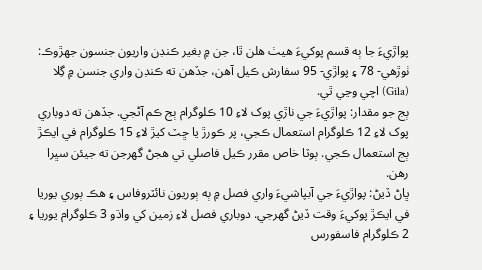پواڙيءَ جا ٻه قسم پوکيءَ هيٺ هلن ٿا، جن ۾ بغير ڪنڊن واريون جنسون جھڙوڪ: ٺوڙهي- 78 ۽ پواڙي- 95 سفارش ڪيل آهن، جڏهن ته ڪنڊن واري جنسن ۾ گِلا (Gila) اچي وڃي ٿي.
ٻج جو مقدار: پواڙيءَ جي ناڙي پوک لاءِ 10 ڪلوگرام ٻج ڪم آڻجي. جڏهن ته دوباري پوک لاءِ 12 ڪلوگرام استعمال ڪجي، پر ڪورڙ يا ڇٽ کيڙ لاءِ 15 ڪلوگرام في ايڪڙ ٻج استعمال ڪجي. ٻوٽا خاص مقرر ڪيل فاصلي تي هجڻ گهرجن ته جيئن سڀرا رهن.
ڀاڻ ڏيڻ: پواڙيءَ جي آبپاشيءَ واري فصل ۾ ٻه ٻوريون نائٽروفاس ۽ هڪ ٻوري يوريا في ايڪڙ پوکيءَ وقت ڏيڻ گھرجي. دوباري فصل لاءِ زمين کي واڌو 3 ڪلوگرام يوريا ۽ 2 ڪلوگرام فاسفورس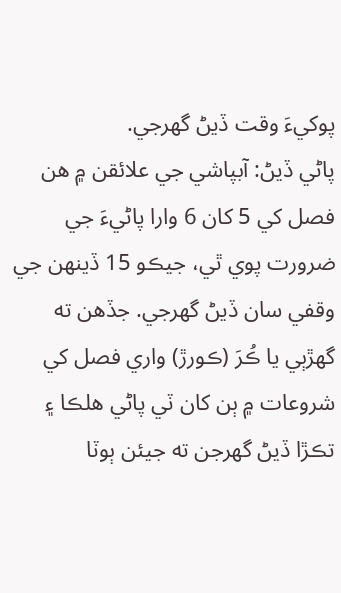پوکيءَ وقت ڏيڻ گھرجي.
پاڻي ڏيڻ: آبپاشي جي علائقن ۾ هن فصل کي 5 کان 6 وارا پاڻيءَ جي ضرورت پوي ٿي، جيڪو 15 ڏينهن جي وقفي سان ڏيڻ گھرجي. جڏهن ته گھڙٻي يا ڪُرَ (ڪورڙ) واري فصل کي شروعات ۾ ٻن کان ٽي پاڻي هلڪا ۽ تڪڙا ڏيڻ گھرجن ته جيئن ٻوٽا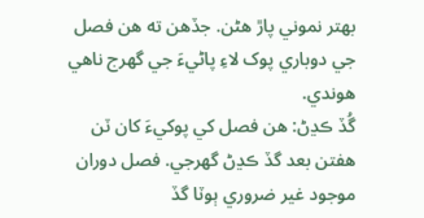بهتر نموني پاڙ هڻن. جڏهن ته هن فصل جي دوباري پوک لاءِ پاڻيءَ جي گهرج ناهي هوندي.
گُڏ ڪڍڻ: هن فصل کي پوکيءَ کان ٽن هفتن بعد گڏ ڪڍڻ گھرجي. فصل دوران موجود غير ضروري ٻوٽا گڏ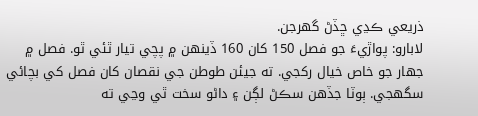ذريعي ڪڍي ڇڏڻ گھرجن.
لابارو: پواڙيءَ جو فصل 150 کان 160 ڏينهن ۾ پچي تيار ٿئي ٿو. فصل ۾ جهار جو خاص خيال رکجي. ته جيئن طوطن جي نقصان کان فصل کي بچائي سگھجي. ٻوٽا جڏهن سڪڻ لڳن ۽ داڻو سخت ٿي وڃي ته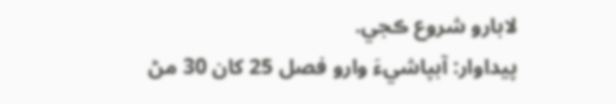لابارو شروع ڪجي.
پيداوار: آبپاشيءَ وارو فصل 25 کان 30 مڻ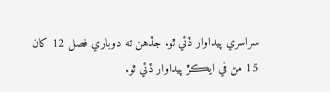سراسري پيداوار ڏئي ٿو. جڏهن ته دوباري فصل 12 کان 15 مڻ في ايڪڙ پيداوار ڏئي ٿو.